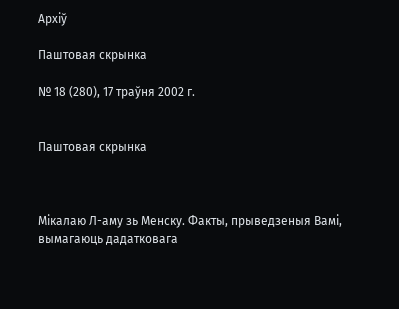Архіў

Паштовая скрынка

№ 18 (280), 17 траўня 2002 г.


Паштовая скрынка



Мікалаю Л-аму зь Менску. Факты, прыведзеныя Вамі, вымагаюць дадатковага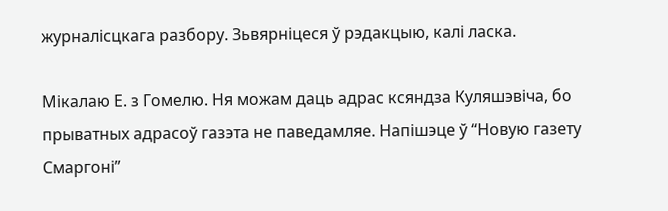журналісцкага разбору. Зьвярніцеся ў рэдакцыю, калі ласка.

Мікалаю Е. з Гомелю. Ня можам даць адрас ксяндза Куляшэвіча, бо прыватных адрасоў газэта не паведамляе. Напішэце ў “Новую газету Смаргоні”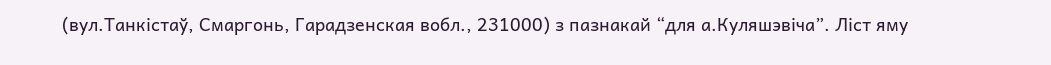(вул.Танкістаў, Смаргонь, Гарадзенская вобл., 231000) з пазнакай “для а.Куляшэвіча”. Ліст яму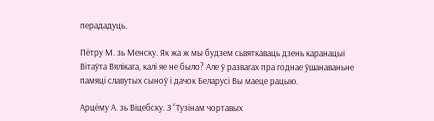перададуць.

Пётру М. зь Менску. Як жа ж мы будзем сьвяткаваць дзень каранацыі Вітаўта Вялікага, калі яе не было? Але ў развагах пра годнае ўшанаваньне памяці славутых сыноў і дачок Беларусі Вы маеце рацыю.

Арцёму А. зь Віцебску. З “Тузінам чортавых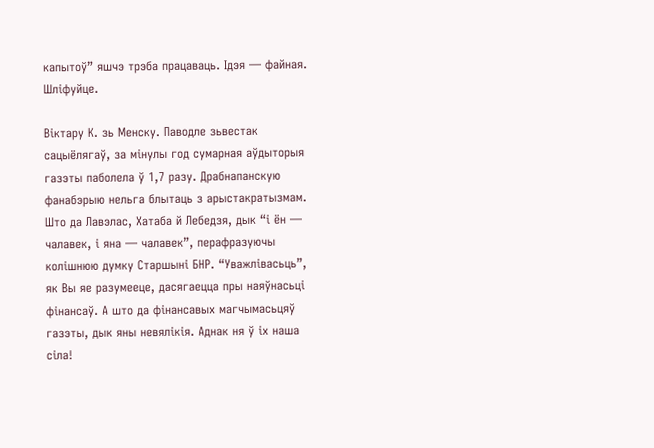капытоў” яшчэ трэба працаваць. Ідэя — файная. Шліфуйце.

Віктару К. зь Менску. Паводле зьвестак сацыёлягаў, за мінулы год сумарная аўдыторыя газэты паболела ў 1,7 разу. Драбнапанскую фанабэрыю нельга блытаць з арыстакратызмам. Што да Лавэлас, Хатаба й Лебедзя, дык “і ён — чалавек, і яна — чалавек”, перафразуючы колішнюю думку Старшыні БНР. “Уважлівасьць”, як Вы яе разумееце, дасягаецца пры наяўнасьці фінансаў. А што да фінансавых магчымасьцяў газэты, дык яны невялікія. Аднак ня ў іх наша сіла!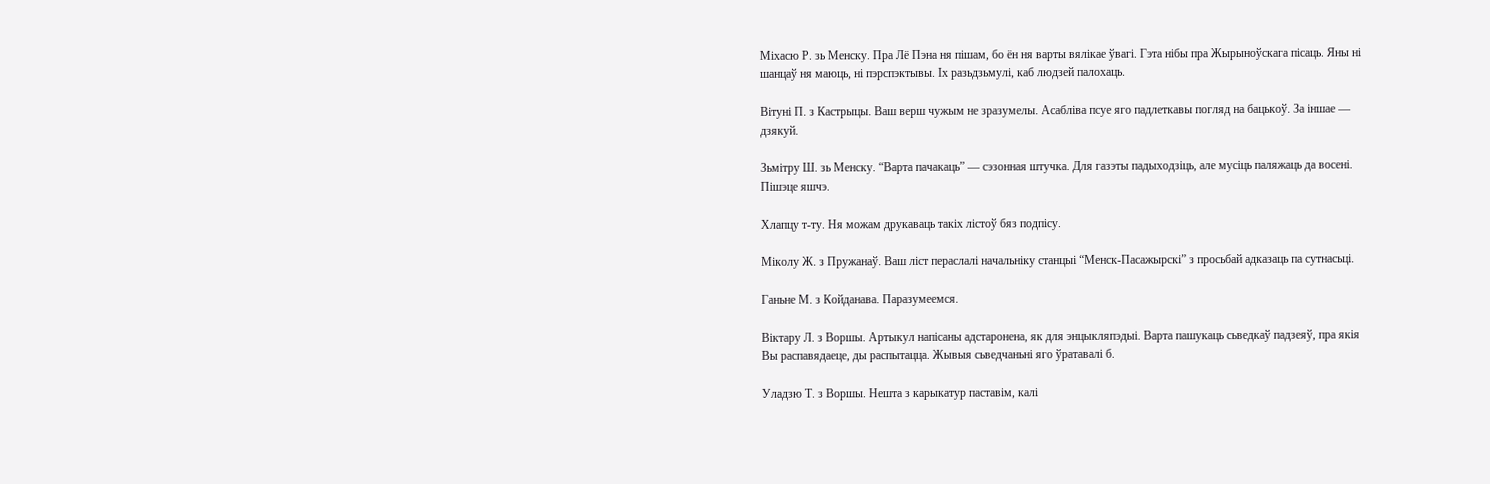Міхасю Р. зь Менску. Пра Лё Пэна ня пішам, бо ён ня варты вялікае ўвагі. Гэта нібы пра Жырыноўскага пісаць. Яны ні шанцаў ня маюць, ні пэрспэктывы. Іх разьдзьмулі, каб людзей палохаць.

Вітуні П. з Кастрыцы. Ваш верш чужым не зразумелы. Асабліва псуе яго падлеткавы погляд на бацькоў. За іншае — дзякуй.

Зьмітру Ш. зь Менску. “Варта пачакаць” — сэзонная штучка. Для газэты падыходзіць, але мусіць паляжаць да восені. Пішэце яшчэ.

Хлапцу т-ту. Ня можам друкаваць такіх лістоў бяз подпісу.

Міколу Ж. з Пружанаў. Ваш ліст пераслалі начальніку станцыі “Менск-Пасажырскі” з просьбай адказаць па сутнасьці.

Ганьне М. з Койданава. Паразумеемся.

Віктару Л. з Воршы. Артыкул напісаны адстаронена, як для энцыкляпэдыі. Варта пашукаць сьведкаў падзеяў, пра якія Вы распавядаеце, ды распытацца. Жывыя сьведчаньні яго ўратавалі б.

Уладзю Т. з Воршы. Нешта з карыкатур паставім, калі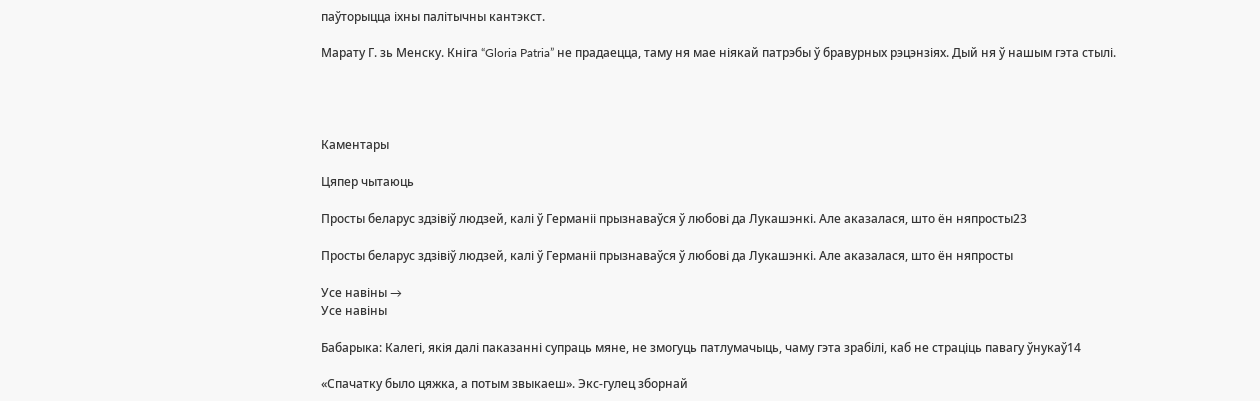паўторыцца іхны палітычны кантэкст.

Марату Г. зь Менску. Кніга “Gloria Patria” не прадаецца, таму ня мае ніякай патрэбы ў бравурных рэцэнзіях. Дый ня ў нашым гэта стылі.




Каментары

Цяпер чытаюць

Просты беларус здзівіў людзей, калі ў Германіі прызнаваўся ў любові да Лукашэнкі. Але аказалася, што ён няпросты23

Просты беларус здзівіў людзей, калі ў Германіі прызнаваўся ў любові да Лукашэнкі. Але аказалася, што ён няпросты

Усе навіны →
Усе навіны

Бабарыка: Калегі, якія далі паказанні супраць мяне, не змогуць патлумачыць, чаму гэта зрабілі, каб не страціць павагу ўнукаў14

«Спачатку было цяжка, а потым звыкаеш». Экс-гулец зборнай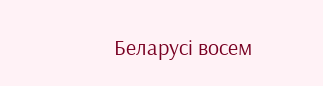Беларусі восем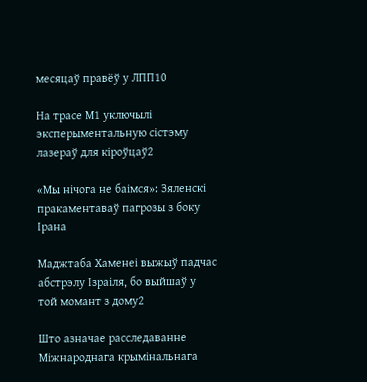месяцаў правёў у ЛПП10

На трасе М1 уключылі эксперыментальную сістэму лазераў для кіроўцаў2

«Мы нічога не баімся»: Зяленскі пракаментаваў пагрозы з боку Ірана

Маджтаба Хаменеі выжыў падчас абстрэлу Ізраіля, бо выйшаў у той момант з дому2

Што азначае расследаванне Міжнароднага крымінальнага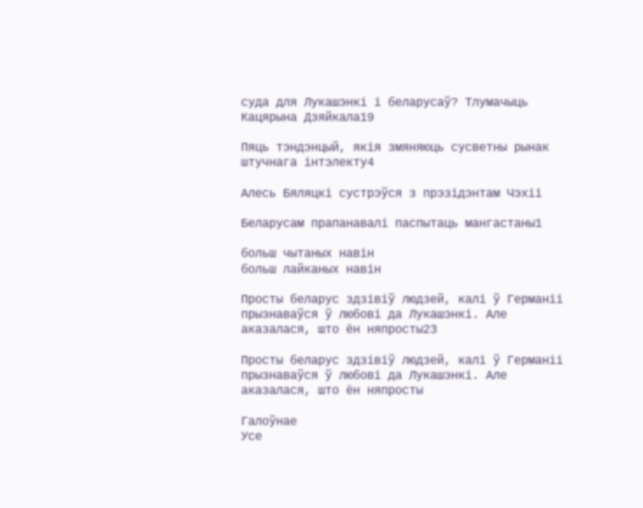суда для Лукашэнкі і беларусаў? Тлумачыць Кацярына Дзяйкала19

Пяць тэндэнцый, якія змяняюць сусветны рынак штучнага інтэлекту4

Алесь Бяляцкі сустрэўся з прэзідэнтам Чэхіі

Беларусам прапанавалі паспытаць мангастаны1

больш чытаных навін
больш лайканых навін

Просты беларус здзівіў людзей, калі ў Германіі прызнаваўся ў любові да Лукашэнкі. Але аказалася, што ён няпросты23

Просты беларус здзівіў людзей, калі ў Германіі прызнаваўся ў любові да Лукашэнкі. Але аказалася, што ён няпросты

Галоўнае
Усе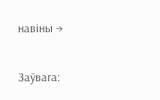навіны →

Заўвага: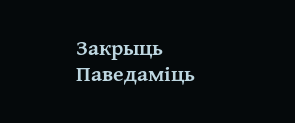Закрыць Паведаміць